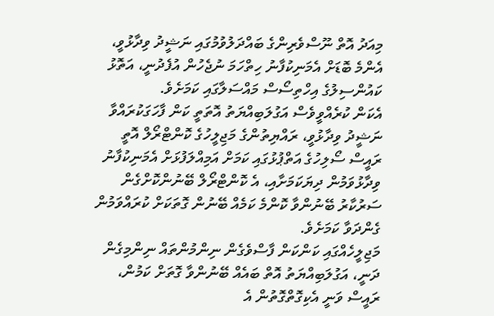މިއަދު އޮތް ނޫސްވެރިންގެ ބައްދަލުވުމުގައި ނަޝީދު ވިދާޅުވީ، އެންމެ ބޮޑަށް އެމަނިކުފާނު ހިތްހަމަ ނުޖެހުން އުފެދުނީ، އަތޮޅު ކައުންސިލުގެ އިހްތިސޯސް މައްސަލާގައި ކަމަށެވެ.
އެކަން ކުރެއްވީވެސް އަގުލަބިއްޔަތު އޮތަތީ ކަން ފާހަގަކުރައްވާ ނަޝީދު ވިދާޅުވީ، ރައްޔިތުންގެ މަޖިލީހުގެ ކޮންޓްރޯލް އޮތީ ރައީސް ސޯލިހުގެ އަތްޕުޅުގައި ކަމަށް އަމިއްލަފުޅަށް އެމަނިކުފާނު ވިދާޅުވަމުން ދިޔަކަމަށާއި، އެ ކޮންޓްރޯލް ބޭނުންކޮށްގެން ސަރުކާރު ބޭނުންވާ ކޮންމެ ކަމެއް ބޭނުން ގޮތަކަށް ކުރައްވަމުން ގެންދަވާ ކަމަށެވެ.
މަޖިލީހެއްގައި ކަންކަން ފާސްވެގެން ނިންމުންތައް ނިންމިގެން ދަނީ، އަގުލަބިއްޔަތު އޮތް ބައެއް ބޭނުންވާ ގޮތަށް ކަމުން، ރައީސް ވަނީ އެކިގޮތްގޮތުން އެ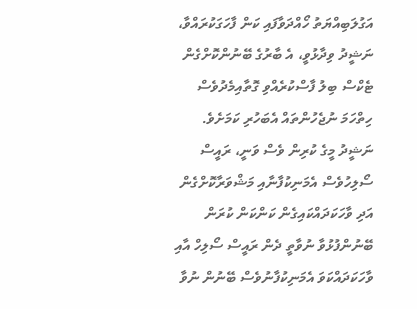އަގުލަބިއްޔަތު ހޯއްދަވާފައި ކަން ފާހަގަކުރައްވާ، ނަޝީދު ވިދާޅުވީ، އެ ބާރުގެ ބޭނުންކޮށްގެން ޓެކްސް ބިލު ފާސްކުރެއްވި ގޮތާއިމެދުވެސް ހިތްހަމަ ނުޖެހުންތައް އެބަހުރި ކަމަށެވެ.
ނަޝީދު މީގެ ކުރިން ވެސް ވަނީ، ރައީސް ސޯލިހުވެސް އެމަނިކުފާނާއި މަޝްވަރާކޮށްގެން އަދި ވާހަކަދައްކައިގެން ކަންކަން ކުރަން ބޭނުންފުޅުވާ ނުވާތީ ދެން ރައީސް ސޯލިހް އާއި ވާހަކަދައްކަވަ އެމަނިކުފާނުވެސް ބޭނުން ނުވާ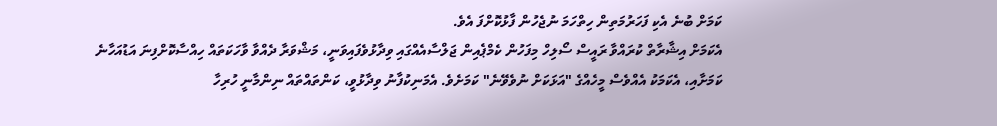ކަމަށް ބުނެ އެކި ފަހަރުމަތިން ހިތްހަމަ ނުޖެހުން ފާޅުކޮށްފަ އެވެ.
އެކަމަށް އިޝާރާތް ކުރައްވާ ރައީސް ސޯލިހް މިފަހުން ކެމްޕެއިން ޖަލްސާއެއްގައި ވިދާޅުވެފައިވަނީ، މަޝްވަރާ ދެއްވާ ވާހަކަތައް ހިއްސާކޮށްފިނަ އަޑުއަހާނެ ކަމަށާއި، އެކަމަކު އެއްވެސް މީހެއްގެ "އަޅަކަށް ނުވެވޭނެ" ކަމަށެވެ. އެމަނިކުފާނު ވިދާޅުވީ، ކަންތައްތައް ނިންމާނީ ހުރިހާ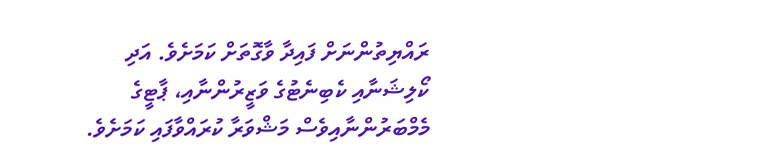ރައްޔިތުންނަށް ފައިދާ ވާގޮތަށް ކަމަށެވެ. އަދި ކޯލިޝަނާއި ކެބިނެޓުގެ ވަޒީރުންނާއި، ޕާޓީގެ މެމްބަރުންނާއިވެސް މަޝްވަރާ ކުރައްވާފައި ކަމަށެވެ.